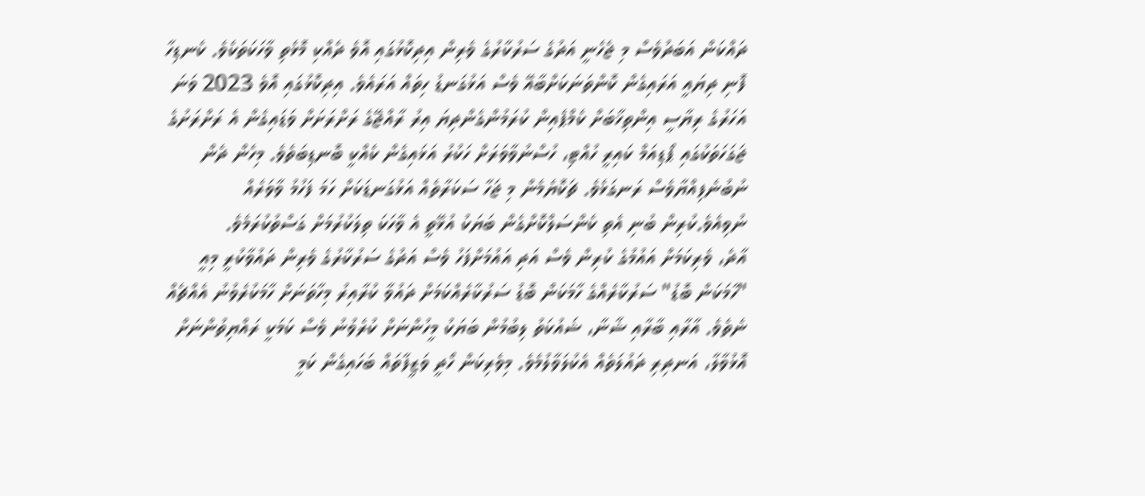ދައްކަން އަބަދުވެސް މި ޖެހެނީ އަދުގެ ސަރުކާރުގެ ވެރިން އިދިކޮޅުގައި އޮވެ ދެއްކި މޮޅެތި ވާހަކަތަކެވެ. ކެނޑިހާ ފޮނި ދިޔައީ އަރައިގެން ކޮންތަނަކަށްބާއޭ ވެސް އަޅުގަނޑު ހިތައް އަރައެވެ. އިދިކޮޅުގައި އޮވެ 2023 ވަނަ އަހަރުގެ ރިޔާސީ އިންތިޚާބަށް ކެމްޕެއިން ކުރަމުންގެންދިޔަ އިރު ރާއްޖޭގެ ރަށްރަށަށް ވަޑައިގެން އެ ރަށްރަށުގެ ޖަގަހަތަކުގައި ޕޯޑިއަމް ކައިރީ ހުއްޓި، ހުސްނުވާވަރަށް ހަކުރު އަޅައިގެން ކެއްކީ ބޮނޑިބަތެވެ. މިހެން ދެން ނުބުނެފިއްޔާވެސް ރަނގަޅެވެ. ޗަކޮޔެމެން މި ޖަހާ ސަކަރާތެއް އަޅުގަނޑަކަށް ހަމަ ފަހުމު ވާވަރެއް ނުވިއެވެ.ކުރިން ބުނި އެތި ކެންސަލްކޮށްގެން ބަޔަކު އުޅޭތީ އެ ވާހަކަ ތިލަކުރުމަށް ގަސްތުކުރަމެވެ.
އާދެ، ވެރިކަމަށް އައުމުގެ ކުރިން ވެސް އަދި އައުމަށްފަހު ވެސް އަދުގެ ސަރުކާރުގެ ވެރިން ދައުވާކުރީ މިއީ "ހާމަކަން ބޮޑު" ސަރުކާރެއްގެ ހާމަކަން ބޮޑު ސަރުކާރެއްކަމަށް ދައުވާ ކުރާއިރު މިހާތަނަށް ހާމަކުރެވުނު އެއްޗެއް ނެތެވެ. އާރާއި ބާރާއި ޝާނާ، ޝައުކަތު ލިބުމުން ބަޔަކު މީހުންނަށް ކުރެވުނު ވެސް ކަމަކީ ރައްޔިތުންނަށް އޮޅުވާލާ، އަނދިރި ދައުލަތެއް އެކުލަވާލުމެވެ. މިވެރިކަން ހޯދީ ވަޒީފާތައް ބަހައިގެން ކަމީ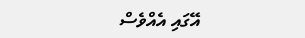އޭގައި އެއްވެސް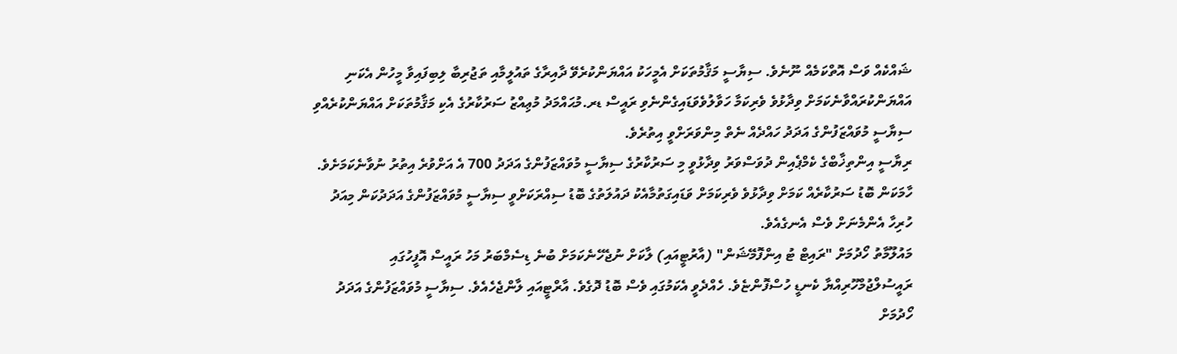ޝައްކެއް ވަސް އޮތްކަމެއް ނޫނެވެ. ސިޔާސީ މަޤާމުތަކަށް އެމީހަކު އައްޔަންކުރެވޭ ދާއިރާގެ ތައުލީމާއި ތަޖުރިބާ ލިބިފައިވާ މީހުން އެކަނި އައްޔަންކުރައްވާނެކަމަށް ވިދާޅުވެ ވެރިކަމާ ހަވާލުވެވަޑައިގެންނެވި ރައީސް ޑރ.މުޙައްމަދު މުޢިއްޒު ސަރުކާރުގެ އެކި މަޤާމުތަކަށް އައްޔަންކުރެއްވި ސިޔާސީ މުވައްޒަފުންގެ އަދަދު ހައްދެއް ނެތް މިންވަރަށްވީ އިތުރެވެ.
ރިޔާސީ އިންތިޚާބްގެ ކެމްޕެއިން ދުވަސްވަރު ވިދާޅުވީ މި ސަރުކާރުގެ ސިޔާސީ މުވައްޒަފުންގެ އަދަދު 700 އެ އަށްވުރެ އިތުރު ނުވާނެކަމަށެވެ. ހާމަކަން ބޮޑު ސަރުކާރެއް ކަމަށް ވިދާޅުވެ ވެރިކަމަށް ވަޑައިގަތުމާއެކު ދައުލަތުގެ ބޮޑު ސިއްރަކަށްވީ ސިޔާސީ މުވައްޒަފުންގެ އަދަދުކަން މިއަދު ހުރިހާ އެންމެނަށް ވެސް އެނގެއެވެ.
މައުލޫމާތު ހޯދުމަށް "ރައިޓް ޓު އިންފޮމޭޝަން" (އާރުޓީއައި) ލާކަށް ނުޖެހޭނެކަމަށް ބުނެ ޑިސެމްބަރު މަހު ރައީސް އޮފީހުގައި ރައީސުލްޖުމްހޫރިއްޔާ ކެނޑީ ހުސްފޮންޏެވެ. ހެއްދެވީ އެކަމުގައި ވެސް ބޮޑު ދޮގެވެ. އާރްޓީއައި ލާންޖެހެއެވެ. ސިޔާސީ މުވައްޒަފުންގެ އަދަދު ހޯދުމަށް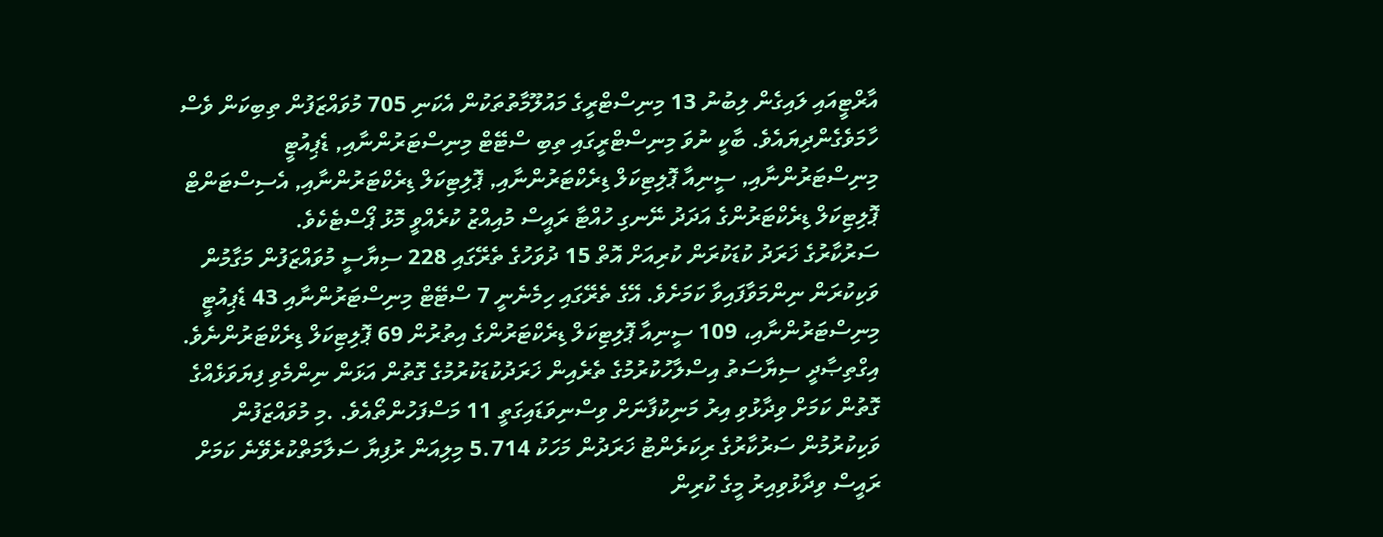އާރްޓީއައި ލައިގެން ލިބުނު 13 މިނިސްޓްރީގެ މައުލޫމާތުތަކުން އެކަނި 705 މުވައްޒަފުން ތިބިކަން ވެސް ހާމަވެގެންދިޔައެވެ. ބާކީ ނުވަ މިނިސްޓްރީގައި ތިބި ސްޓޭޓް މިނިސްޓަރުންނާއި, ޑެޕިއުޓީ މިނިސްޓަރުންނާއި, ސީނިއާ ޕޮލިޓިކަލް ޑިރެކްޓަރުންނާއި, ޕޮލިޓިކަލް ޑިރެކްޓަރުންނާއި, އެސިސްޓަންޓް ޕޮލިޓިކަލް ޑިރެކްޓަރުންގެ އަދަދު ނޭނގި ހުއްޓާ ރައީސް މުއިއްޒު ކުރެއްވީ މޮޅު ޕޯސްޓެކެވެ.
ސަރުކާރުގެ ޚަރަދު ކުޑަކުރަން ކުރިއަށް އޮތް 15 ދުވަހުގެ ތެރޭގައި 228 ސިޔާސީ މުވައްޒަފުން މަގާމުން ވަކިކުރަން ނިންމަވާފައިވާ ކަމަށެވެ. އޭގެ ތެރޭގައި ހިމެނެނީ 7 ސްޓޭޓް މިނިސްޓަރުންނާއި 43 ޑެޕިއުޓީ މިނިސްޓަރުންނާއި، 109 ސީނިއާ ޕޮލިޓިކަލް ޑިރެކްޓަރުންގެ އިތުރުން 69 ޕޮލިޓިކަލް ޑިރެކްޓަރުންނެވެ. އިގްތިޞާދީ ސިޔާސަތު އިސްލާހުކުރުމުގެ ތެރެއިން ޚަރަދުކުޑަކުރުމުގެ ގޮތުން އަޅަން ނިންމެވި ފިޔަވަޅެއްގެ ގޮތުން ކަމަށް ވިދާޅުވި އިރު މަނިކުފާނަށް ވިސްނިވަޑައިގަތީ 11 މަސްފަހުންތޯއެވެ. .މި މުވައްޒަފުން ވަކިކުރުމުން ސަރުކާރުގެ ރިކަރެންޓު ޚަރަދުން މަހަކު 5.714 މިލިއަން ރުފިޔާ ސަލާމަތްކުރެވޭނެ ކަމަށް ރައީސް ވިދާޅުވިއިރު މީގެ ކުރިން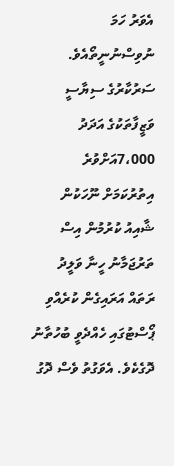އެވަރު ހަމަ ނުވިސްނުނީތޯއެވެ.
ސަރުކާރުގެ ސިޔާސީ ވަޒީފާތަކުގެ އަދަދު 7،000އަށްވުރެ އިތުރުކަމަށް ނޫހަކުން ޝާއިއު ކުރުމުން އިސް ތަރުޖަމާނު ހީނާ ވަލީދު ރަތައް އަރައިގެން ކުރެއްވި ޕޯސްޓުގައި ހެއްދެވީ ބުހުތާނު ދޮގެކެވެ. އެވަގުތު ވެސް ދޮގު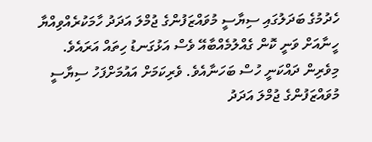ހެދުމުގެ ބަދަލުގައި ސިޔާސީ މުވައްޒަފުންގެ ޖުމްލަ އަދަދު ހާމަކުރެއްވިއްޔާ ހީނާއަށް ވަނީ ކޮން ގެއްލުމެއްބާއޭ ވެސް އަޅުގަނޑު ހިތައް އަރައެވެ.
މިވެރިން ދައްކަނީ ހުސް ބަހަނާއެވެ. ވެރިކަމަށް އައުމަށްފަހު ސިޔާސީ މުވައްޒަފުންގެ ޖުމްލަ އަދަދު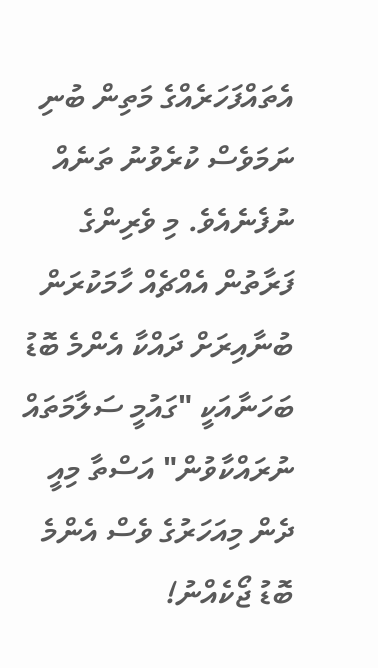އެތައްފަހަރެއްގެ މަތިން ބުނި ނަމަވެސް ކުރެވުނު ތަނެއް ނުފެނެއެވެ. މި ވެރިންގެ ފަރާތުން އެއްޗެއް ހާމަކުރަން ބުނާއިރަށް ދައްކާ އެންމެ ބޮޑު ބަހަނާއަކީ "ގައުމީ ސަލާމަތައް ނުރައްކާވުން" އަސްތާ މިއީ ދެން މިއަހަރުގެ ވެސް އެންމެ ބޮޑު ޖޯކެއްނު!